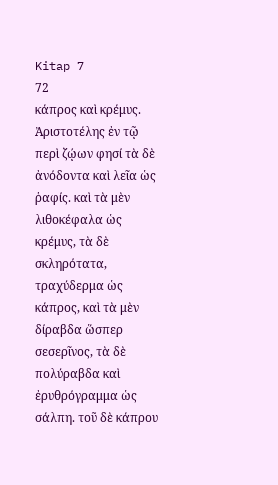Kitap 7
72
κάπρος καὶ κρέμυς. Ἀριστοτέλης ἐν τῷ περὶ ζῴων φησί τὰ δὲ ἀνόδοντα καὶ λεῖα ὡς ῥαφίς. καὶ τὰ μὲν λιθοκέφαλα ὡς κρέμυς, τὰ δὲ σκληρότατα, τραχύδερμα ὡς κάπρος, καὶ τὰ μὲν δίραβδα ὥσπερ σεσερῖνος, τὰ δὲ πολύραβδα καὶ ἐρυθρόγραμμα ὡς σάλπη. τοῦ δὲ κάπρου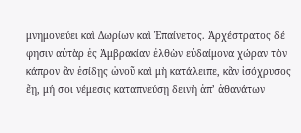μνημονεύει καὶ Δωρίων καὶ Ἐπαίνετος. Ἀρχέστρατος δέ φησιν αὐτὰρ ἐς Ἀμβρακίαν ἐλθὼν εὐδαίμονα χώραν τὸν κάπρον ἂν ἐσίδῃς ὠνοῦ καὶ μὴ κατάλειπε, κἂν ἰσόχρυσος ἔῃ, μή σοι νέμεσις καταπνεύσῃ δεινὴ ἀπ’ ἀθανάτων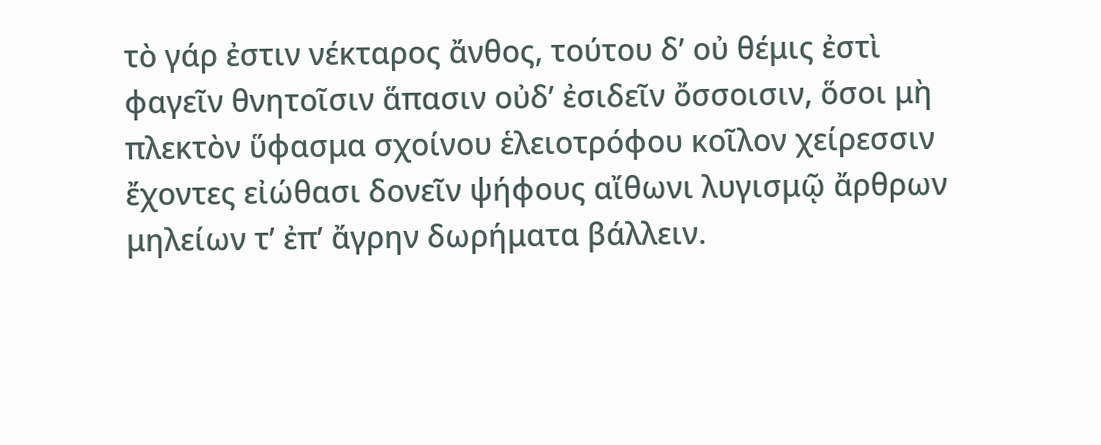τὸ γάρ ἐστιν νέκταρος ἄνθος, τούτου δ’ οὐ θέμις ἐστὶ φαγεῖν θνητοῖσιν ἅπασιν οὐδ’ ἐσιδεῖν ὄσσοισιν, ὅσοι μὴ πλεκτὸν ὕφασμα σχοίνου ἑλειοτρόφου κοῖλον χείρεσσιν ἔχοντες εἰώθασι δονεῖν ψήφους αἴθωνι λυγισμῷ ἄρθρων μηλείων τ’ ἐπ’ ἄγρην δωρήματα βάλλειν.